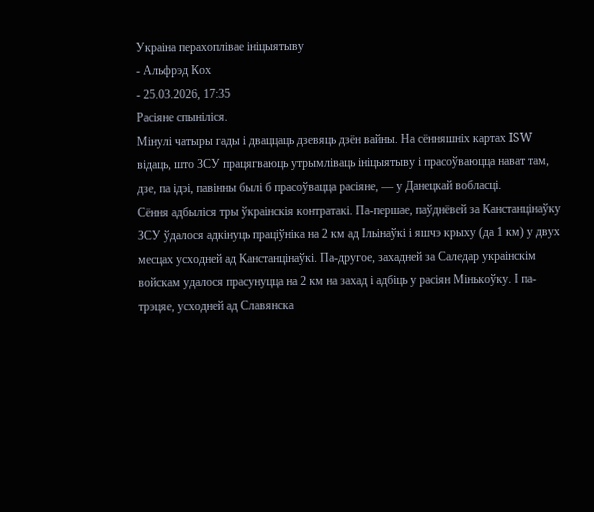Украіна перахоплівае ініцыятыву
- Альфрэд Кох
- 25.03.2026, 17:35
Расіяне спыніліся.
Мінулі чатыры гады і дваццаць дзевяць дзён вайны. На сённяшніх картах ISW відаць, што ЗСУ працягваюць утрымліваць ініцыятыву і прасоўваюцца нават там, дзе, па ідэі, павінны былі б прасоўвацца расіяне, — у Данецкай вобласці.
Сёння адбыліся тры ўкраінскія контратакі. Па-першае, паўднёвей за Канстанцінаўку ЗСУ ўдалося адкінуць праціўніка на 2 км ад Ільінаўкі і яшчэ крыху (да 1 км) у двух месцах усходней ад Канстанцінаўкі. Па-другое, захадней за Саледар украінскім войскам удалося прасунуцца на 2 км на захад і адбіць у расіян Мінькоўку. І па-трэцяе, усходней ад Славянска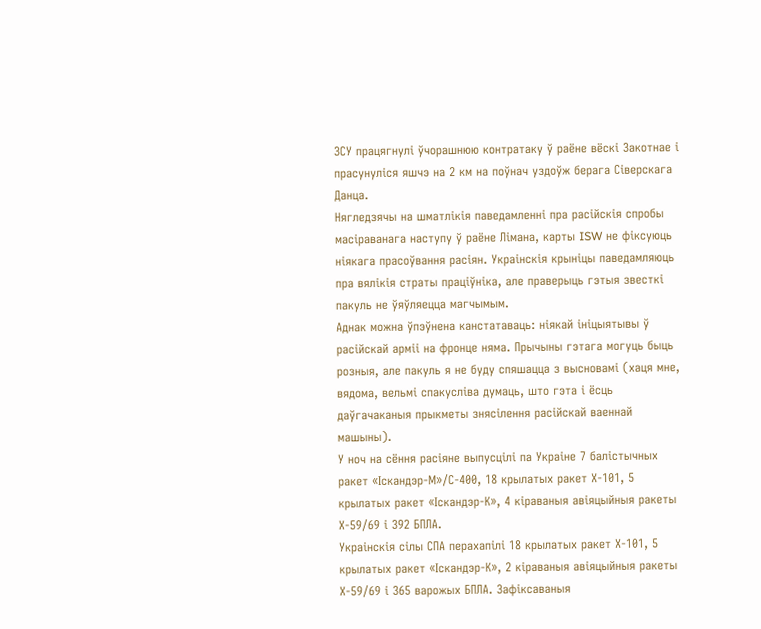ЗСУ працягнулі ўчорашнюю контратаку ў раёне вёскі Закотнае і прасунуліся яшчэ на 2 км на поўнач уздоўж берага Сіверскага Данца.
Нягледзячы на шматлікія паведамленні пра расійскія спробы масіраванага наступу ў раёне Лімана, карты ISW не фіксуюць ніякага прасоўвання расіян. Украінскія крыніцы паведамляюць пра вялікія страты праціўніка, але праверыць гэтыя звесткі пакуль не ўяўляецца магчымым.
Аднак можна ўпэўнена канстатаваць: ніякай ініцыятывы ў расійскай арміі на фронце няма. Прычыны гэтага могуць быць розныя, але пакуль я не буду спяшацца з высновамі (хаця мне, вядома, вельмі спакусліва думаць, што гэта і ёсць даўгачаканыя прыкметы знясілення расійскай ваеннай машыны).
У ноч на сёння расіяне выпусцілі па Украіне 7 балістычных ракет «Іскандэр-М»/С-400, 18 крылатых ракет Х-101, 5 крылатых ракет «Іскандэр-К», 4 кіраваныя авіяцыйныя ракеты Х-59/69 і 392 БПЛА.
Украінскія сілы СПА перахапілі 18 крылатых ракет Х-101, 5 крылатых ракет «Іскандэр-К», 2 кіраваныя авіяцыйныя ракеты Х-59/69 і 365 варожых БПЛА. Зафіксаваныя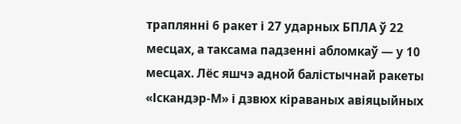траплянні 6 ракет і 27 ударных БПЛА ў 22 месцах, а таксама падзенні абломкаў — у 10 месцах. Лёс яшчэ адной балістычнай ракеты «Іскандэр-М» і дзвюх кіраваных авіяцыйных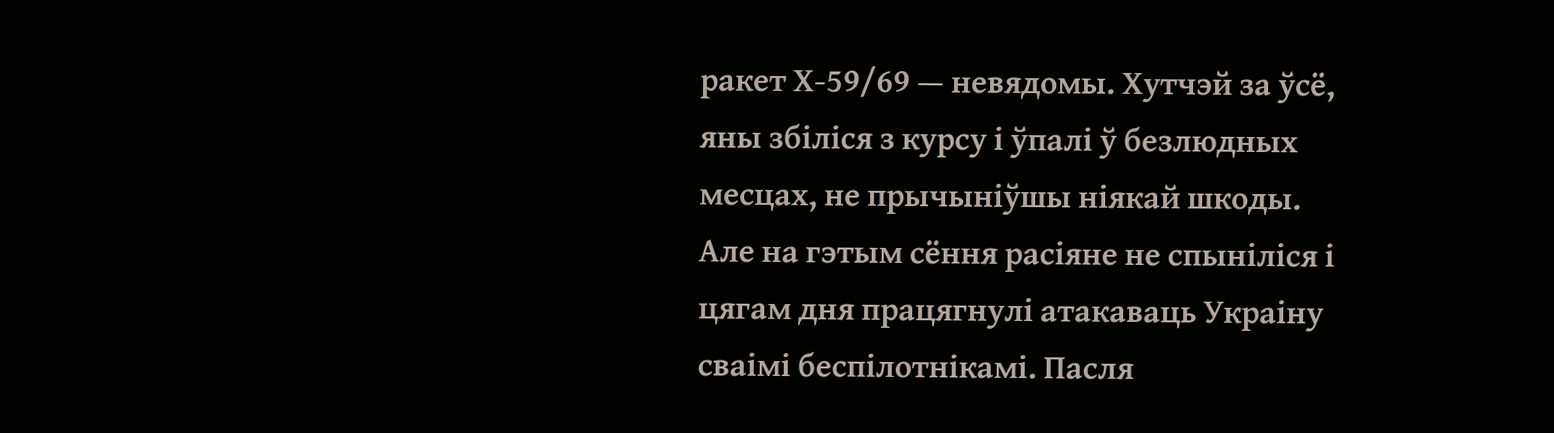ракет Х-59/69 — невядомы. Хутчэй за ўсё, яны збіліся з курсу і ўпалі ў безлюдных месцах, не прычыніўшы ніякай шкоды.
Але на гэтым сёння расіяне не спыніліся і цягам дня працягнулі атакаваць Украіну сваімі беспілотнікамі. Пасля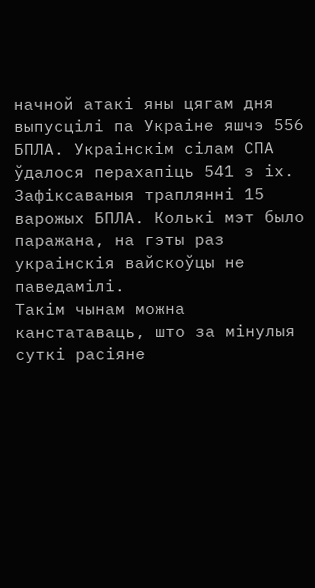начной атакі яны цягам дня выпусцілі па Украіне яшчэ 556 БПЛА. Украінскім сілам СПА ўдалося перахапіць 541 з іх. Зафіксаваныя траплянні 15 варожых БПЛА. Колькі мэт было паражана, на гэты раз украінскія вайскоўцы не паведамілі.
Такім чынам можна канстатаваць, што за мінулыя суткі расіяне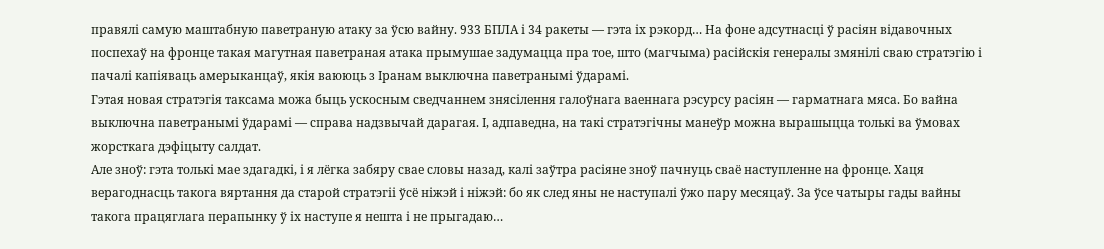правялі самую маштабную паветраную атаку за ўсю вайну. 933 БПЛА і 34 ракеты — гэта іх рэкорд… На фоне адсутнасці ў расіян відавочных поспехаў на фронце такая магутная паветраная атака прымушае задумацца пра тое, што (магчыма) расійскія генералы змянілі сваю стратэгію і пачалі капіяваць амерыканцаў, якія ваююць з Іранам выключна паветранымі ўдарамі.
Гэтая новая стратэгія таксама можа быць ускосным сведчаннем знясілення галоўнага ваеннага рэсурсу расіян — гарматнага мяса. Бо вайна выключна паветранымі ўдарамі — справа надзвычай дарагая. І, адпаведна, на такі стратэгічны манеўр можна вырашыцца толькі ва ўмовах жорсткага дэфіцыту салдат.
Але зноў: гэта толькі мае здагадкі, і я лёгка забяру свае словы назад, калі заўтра расіяне зноў пачнуць сваё наступленне на фронце. Хаця верагоднасць такога вяртання да старой стратэгіі ўсё ніжэй і ніжэй: бо як след яны не наступалі ўжо пару месяцаў. За ўсе чатыры гады вайны такога працяглага перапынку ў іх наступе я нешта і не прыгадаю…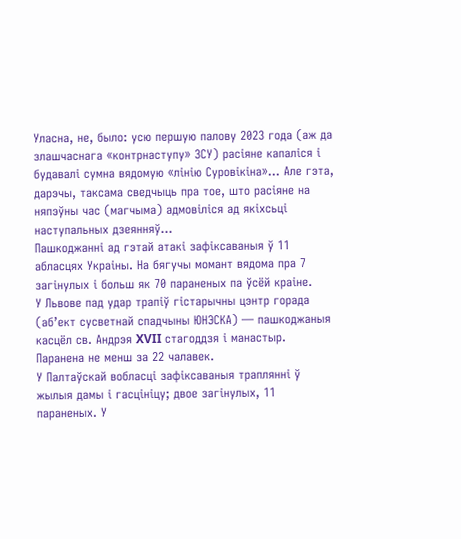Уласна, не, было: усю першую палову 2023 года (аж да злашчаснага «контрнаступу» ЗСУ) расіяне капаліся і будавалі сумна вядомую «лінію Суровікіна»... Але гэта, дарэчы, таксама сведчыць пра тое, што расіяне на няпэўны час (магчыма) адмовіліся ад якіхсьці наступальных дзеянняў…
Пашкоджанні ад гэтай атакі зафіксаваныя ў 11 абласцях Украіны. На бягучы момант вядома пра 7 загінулых і больш як 70 параненых па ўсёй краіне.
У Львове пад удар трапіў гістарычны цэнтр горада (аб’ект сусветнай спадчыны ЮНЭСКА) — пашкоджаныя касцёл св. Андрэя XVII стагоддзя і манастыр. Паранена не менш за 22 чалавек.
У Палтаўскай вобласці зафіксаваныя траплянні ў жылыя дамы і гасцініцу; двое загінулых, 11 параненых. У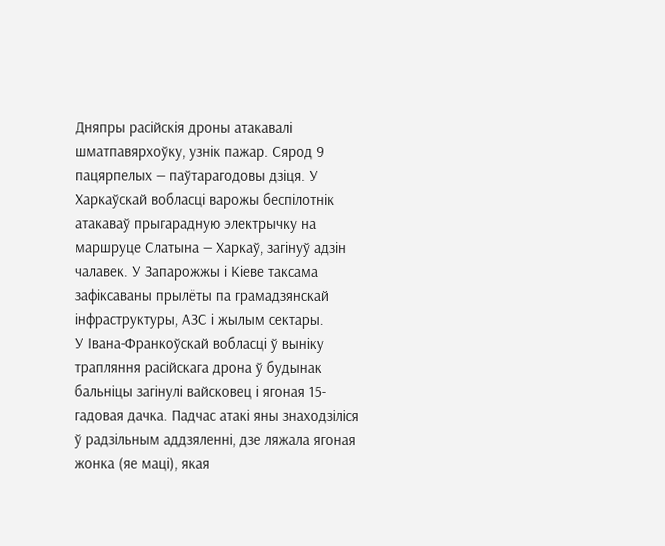Дняпры расійскія дроны атакавалі шматпавярхоўку, узнік пажар. Сярод 9 пацярпелых — паўтарагодовы дзіця. У Харкаўскай вобласці варожы беспілотнік атакаваў прыгарадную электрычку на маршруце Слатына — Харкаў, загінуў адзін чалавек. У Запарожжы і Кіеве таксама зафіксаваны прылёты па грамадзянскай інфраструктуры, АЗС і жылым сектары.
У Івана-Франкоўскай вобласці ў выніку трапляння расійскага дрона ў будынак бальніцы загінулі вайсковец і ягоная 15-гадовая дачка. Падчас атакі яны знаходзіліся ў радзільным аддзяленні, дзе ляжала ягоная жонка (яе маці), якая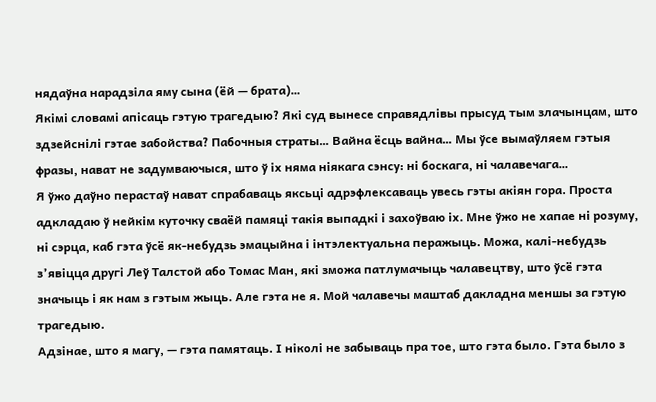нядаўна нарадзіла яму сына (ёй — брата)…
Якімі словамі апісаць гэтую трагедыю? Які суд вынесе справядлівы прысуд тым злачынцам, што здзейснілі гэтае забойства? Пабочныя страты… Вайна ёсць вайна… Мы ўсе вымаўляем гэтыя фразы, нават не задумваючыся, што ў іх няма ніякага сэнсу: ні боскага, ні чалавечага…
Я ўжо даўно перастаў нават спрабаваць яксьці адрэфлексаваць увесь гэты акіян гора. Проста адкладаю ў нейкім куточку сваёй памяці такія выпадкі і захоўваю іх. Мне ўжо не хапае ні розуму, ні сэрца, каб гэта ўсё як-небудзь эмацыйна і інтэлектуальна перажыць. Можа, калі-небудзь з’явіцца другі Леў Талстой або Томас Ман, які зможа патлумачыць чалавецтву, што ўсё гэта значыць і як нам з гэтым жыць. Але гэта не я. Мой чалавечы маштаб дакладна меншы за гэтую трагедыю.
Адзінае, што я магу, — гэта памятаць. І ніколі не забываць пра тое, што гэта было. Гэта было з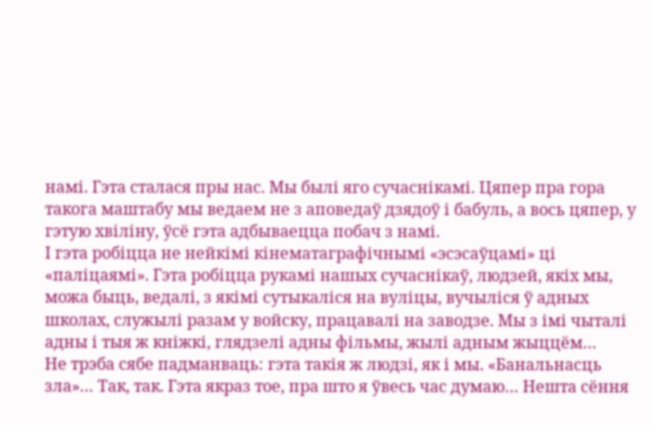намі. Гэта сталася пры нас. Мы былі яго сучаснікамі. Цяпер пра гора такога маштабу мы ведаем не з аповедаў дзядоў і бабуль, а вось цяпер, у гэтую хвіліну, ўсё гэта адбываецца побач з намі.
І гэта робіцца не нейкімі кінематаграфічнымі «эсэсаўцамі» ці «паліцаямі». Гэта робіцца рукамі нашых сучаснікаў, людзей, якіх мы, можа быць, ведалі, з якімі сутыкаліся на вуліцы, вучыліся ў адных школах, служылі разам у войску, працавалі на заводзе. Мы з імі чыталі адны і тыя ж кніжкі, глядзелі адны фільмы, жылі адным жыццём…
Не трэба сябе падманваць: гэта такія ж людзі, як і мы. «Банальнасць зла»… Так, так. Гэта якраз тое, пра што я ўвесь час думаю… Нешта сёння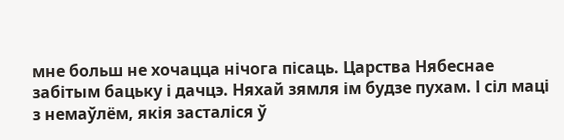мне больш не хочацца нічога пісаць. Царства Нябеснае забітым бацьку і дачцэ. Няхай зямля ім будзе пухам. І сіл маці з немаўлём, якія засталіся ў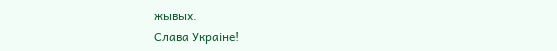жывых.
Слава Украіне!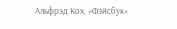Альфрэд Кох, «Фэйсбук»